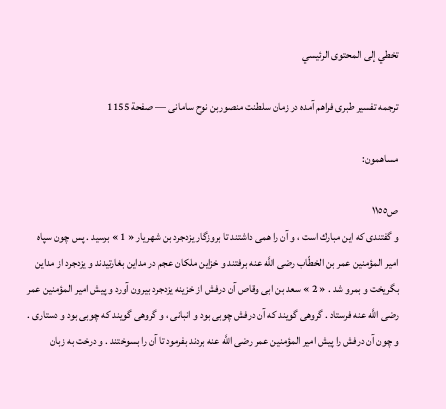تخطي إلى المحتوى الرئيسي

ترجمه تفسیر طبری فراهم آمده در زمان سلطنت منصوربن نوح سامانی — صفحة 1155

مساهمون:

ص١١٥٥
و گفتندى كه اين مبارك است ، و آن را همى داشتند تا بروزگار يزدجرد بن شهريار « 1 » برسيد . پس چون سپاه امير المؤمنين عمر بن الخطّاب رضى اللَّه عنه برفتند و خزاين ملكان عجم در مداين بغارتيدند و يزدجرد از مداين بگريخت و بمرو شد . « 2 » سعد بن ابى وقاص آن درفش از خزينه يزدجرد بيرون آورد و پيش امير المؤمنين عمر رضى اللَّه عنه فرستاد . گروهى گويند كه آن درفش چوبى بود و انبانى ، و گروهى گويند كه چوبى بود و دستارى . و چون آن درفش را پيش امير المؤمنين عمر رضى اللَّه عنه بردند بفرمود تا آن را بسوختند . و درخت به زبان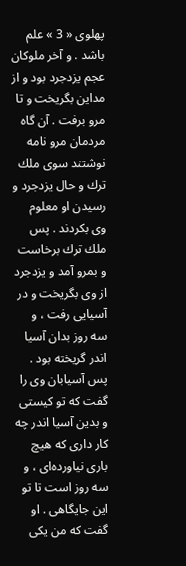پهلوى « 3 » علم باشد . و آخر ملوكان عجم يزدجرد بود و از مداين بگريخت و تا مرو برفت . آن گاه مردمان مرو نامه نوشتند سوى ملك ترك و حال يزدجرد و رسيدن او معلوم وى بكردند . پس ملك ترك برخاست و بمرو آمد و يزدجرد از وى بگريخت و در آسيايى رفت ، و سه روز بدان آسيا اندر گريخته بود . پس آسيابان وى را گفت كه تو كيستى و بدين آسيا اندر چه كار دارى كه هيچ بارى نياورده‌اى ، و سه روز است تا تو اين جايگاهى . او گفت كه من يكى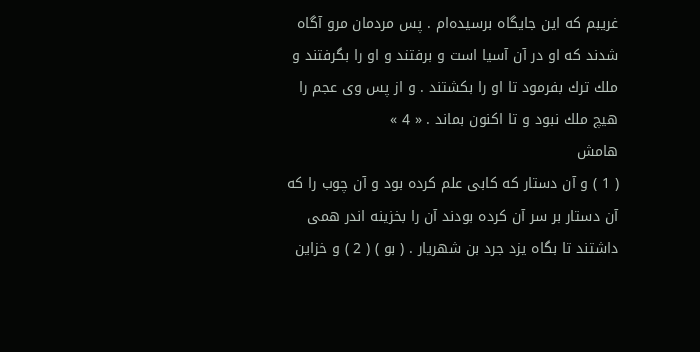غريبم كه اين جايگاه برسيده‌ام . پس مردمان مرو آگاه شدند كه او در آن آسيا است و برفتند و او را بگرفتند و ملك ترك بفرمود تا او را بكشتند . و از پس وى عجم را هيچ ملك نبود و تا اكنون بماند . « 4 »
هامش
( 1 ) و آن دستار كه كابى علم كرده بود و آن چوب را كه آن دستار بر سر آن كرده بودند آن را بخزينه اندر همى داشتند تا بگاه يزد جرد بن شهريار . ( بو ) ( 2 ) و خزاين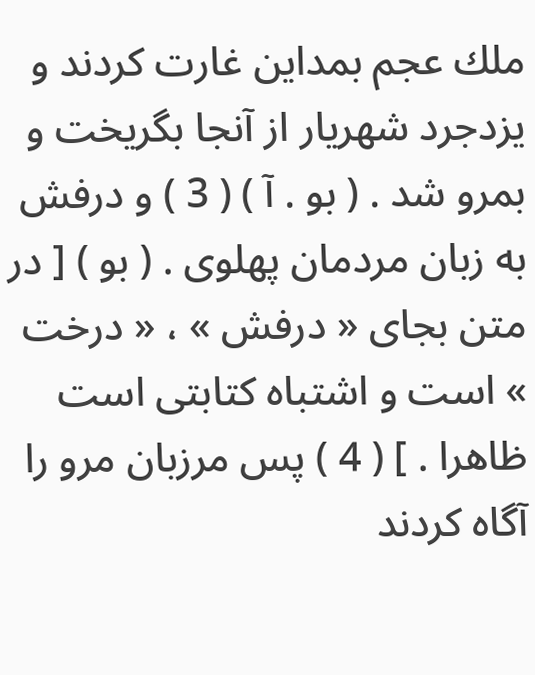ملك عجم بمداين غارت كردند و يزدجرد شهريار از آنجا بگريخت و بمرو شد . ( بو . آ ) ( 3 ) و درفش به زبان مردمان پهلوى . ( بو ) [ در متن بجاى « درفش » ، « درخت » است و اشتباه كتابتى است ظاهرا . ] ( 4 ) پس مرزبان مرو را آگاه كردند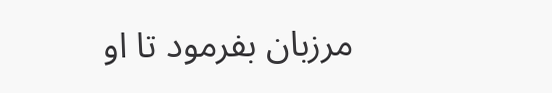مرزبان بفرمود تا او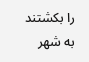را بكشتند به شهر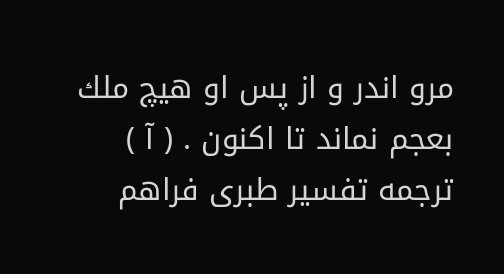مرو اندر و از پس او هيچ ملك بعجم نماند تا اكنون . ( آ )
ترجمه تفسیر طبری فراهم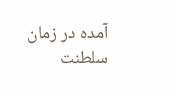آمده در زمان سلطنت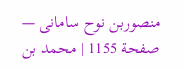منصوربن نوح سامانی — صفحة 1155 | محمد بن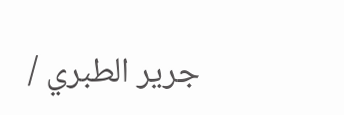جرير الطبري /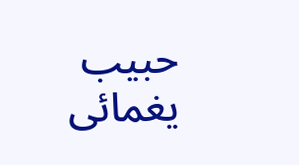حبيب يغمائى